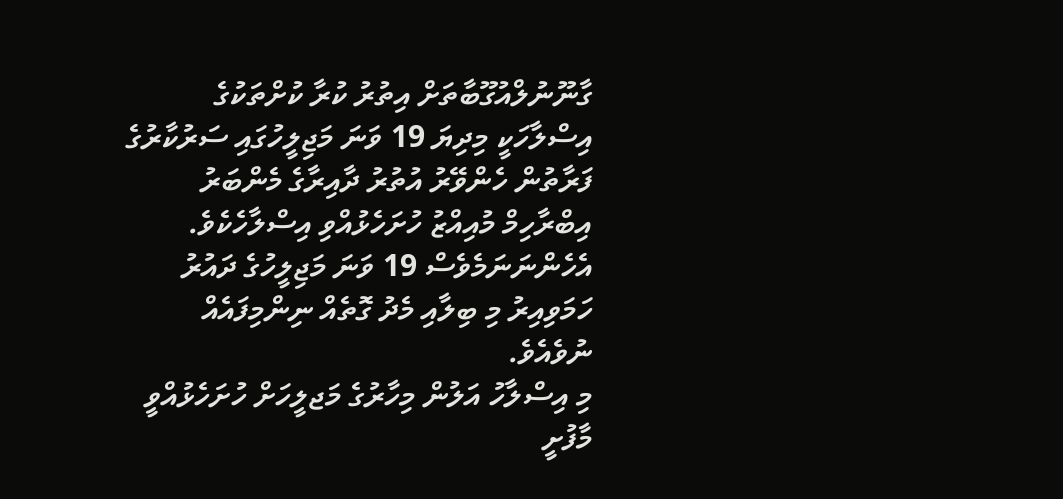ގާނޫނުލްއުގޫބާތަށް އިތުރު ކުރާ ކުށްތަކުގެ އިސްލާހަކީ މިދިޔަ 19 ވަނަ މަޖިލީހުގައި ސަރުކާރުގެ ފަރާތުން ހެންވޭރު އުތުރު ދާއިރާގެ މެންބަރު އިބްރާހިމް މުއިއްޒު ހުށަހެޅުއްވި އިސްލާހެކެވެ. އެހެންނަނަމެވެސް 19 ވަނަ މަޖިލީހުގެ ދައުރު ހަމަވިއިރު މި ބިލާއި މެދު ގޮތެއް ނިންމިފައެއް ނުވެއެވެ.
މި އިސްލާހު އަލުން މިހާރުގެ މަޖލީހަށް ހުށަހެޅުއްވީ މާފުށީ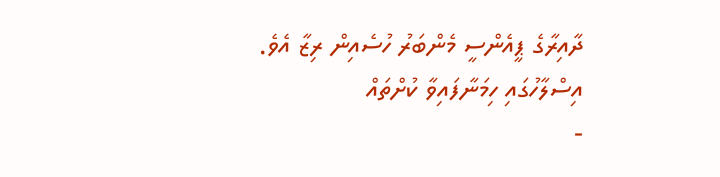ދާއިރާގެ ޕީއެންސީ މެންބަރު ހުސެއިން ރިޒާ އެވެ.
އިސްލާހުގައި ހިމަނާފައިވާ ކުށްތައް
-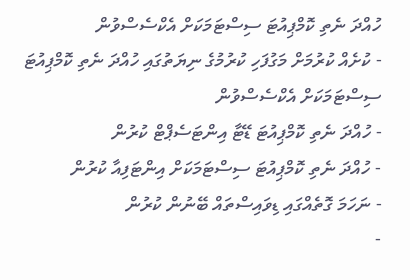ހުއްދަ ނެތި ކޮމްޕިއުޓަ ސިސްޓަމަކަށް އެކްސެސްވުން
- ކުށެއް ކުރުމަށް މަގުފަހި ކުރުމުގެ ނިޔަތުގައި ހުއްދަ ނެތި ކޮމްޕިއުޓަ ސިސްޓަމަކަށް އެކްސެސްވުން
- ހުއްދަ ނެތި ކޮމްޕިއުޓަ ޑޭޓާ އިންޓަސެޕްޓް ކުރުން
- ހުއްދަ ނެތި ކޮމްޕިއުޓަ ސިސްޓަމަކަށް އިންޓަފިއާ ކުރުން
- ނަހަމަ ގޮތެއްގައި ޑިވައިސްތައް ބޭނުން ކުރުން
-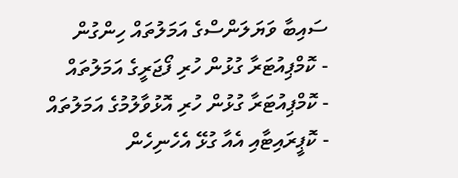ސައިބާ ވަޔަލަންސްގެ އަމަލުތައް ހިންގުން
- ކޮމްޕިއުޓަރާ ގުޅުން ހުރި ފޯޖަރީގެ އަމަލުތައް
- ކޮމްޕިއުޓަރާ ގުޅުން ހުރި އޮޅުވާލުމުގެ އަމަލުތައް
- ކޮޕީރައިޓާއި އެއާ ގުޅޭ އެހެނިހެން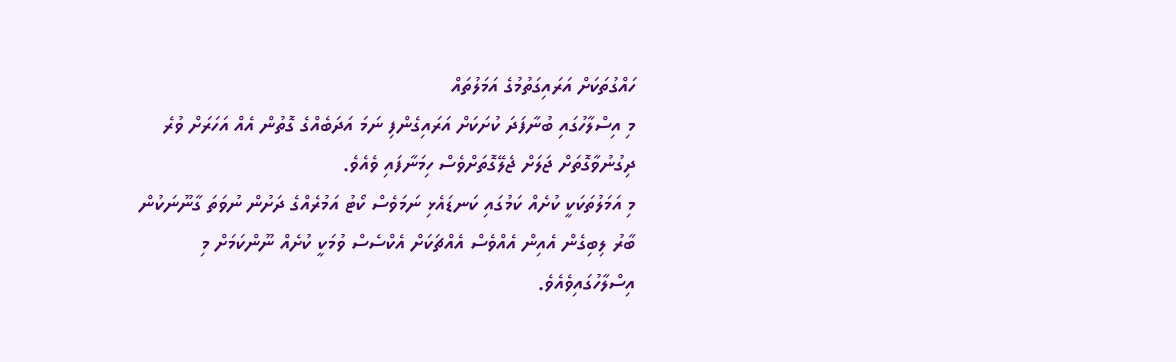ހައްގުތަކަށް އަރައިގަތުމުގެ އަމަލުތައް
މި އިސްލާހުގައި ބުނާފަދަ ކުށަކަށް އަރައިގެންފި ނަމަ އަދަބެއްގެ ގޮތުން އެއް އަހަރަށް ވުރެ ދިގުނުވާގޮތަށް ޖަލަށް ޖެލޭގޮތަށްވެސް ހިމަނާފައި ވެއެވެ.
މި އަމަލުތަކަކީ ކުށެއް ކަމުގައި ކަނޑައެޅި ނަމަވެސް ކޯޓު އަމުރެއްގެ ދަށުން ނުވަތަ ގާނޫނަކުން ބާރު ލިބިގެން އެއިން އެއްވެސް އެއްޗަކަށް އެކްސެސް ވުމަކީ ކުށެއް ނޫންކަމަށް މި އިސްލާހުގައިވެއެވެ.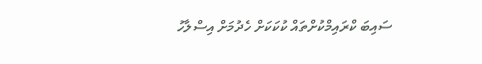ސައިބަ ކްރައިމްކުށްތައް ކުކަކަށް ހެދުމަށް އިސްލާހު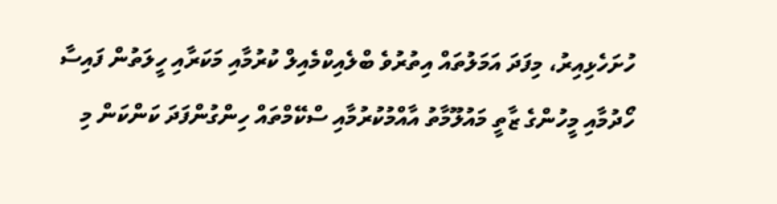ހުށަހެޅިއިރު، މިފަދަ އަމަލުތައް އިތުރުވެ ބްލެއިކްމެއިލް ކުރުމާއި މަކަރާއި ހީލަތުން ފައިސާ ހޯދުމާއި މީހުންގެ ޒާތީ މައުލޫމާތު އާއްމުކުރުމާއި ސްކޭމްތައް ހިންގުންފަދަ ކަންކަން މި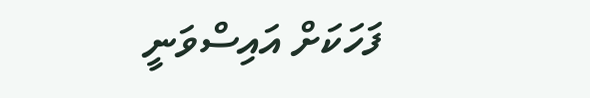ފަހަކަށް އައިސްވަނީ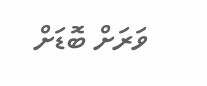ވަރަށް ބޮޑަށް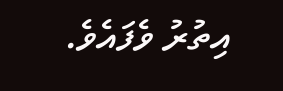އިތުރު ވެފައެވެ.